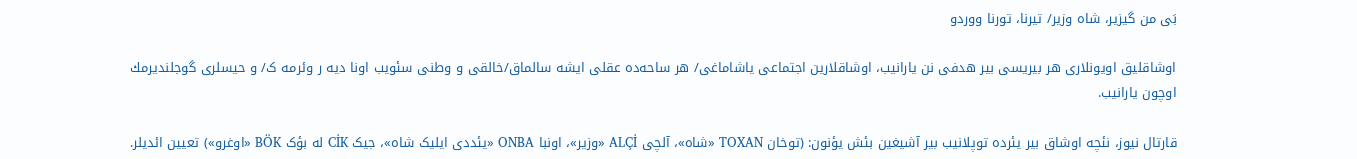بَی من گیزیر، شاه وزیر/ تیرنا، تورنا ووردو

اوشاقلیق اویونلاری هر بیریسی بیر هدفی نن یارانیب، اوشاقلارین اجتماعی یاشاماغی/ هر ساحه‌ده عقلی ایشه سالماق/خالقی و وطنی سئویب اونا دیه ر وئرمه ک/ و حیسلری گوجلندیرمك اوچون یارانیب.

قارتال نیوز، نئچه اوشاق بیر یئرده توپلانیب بیر آشیغین بئش یؤنون: (توخان TOXAN «شاه»، آلچی ALÇİ «وزیر»، اونبا ONBA «یئددی ایلیک شاه»، جیک CİK له بؤک BÖK «اوغرو») تعیین ائدیلر.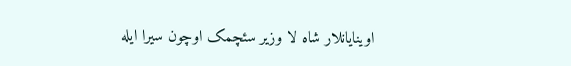اوینایانلار شاه ‌لا وزیر سئچمک اوچون سیرا ایله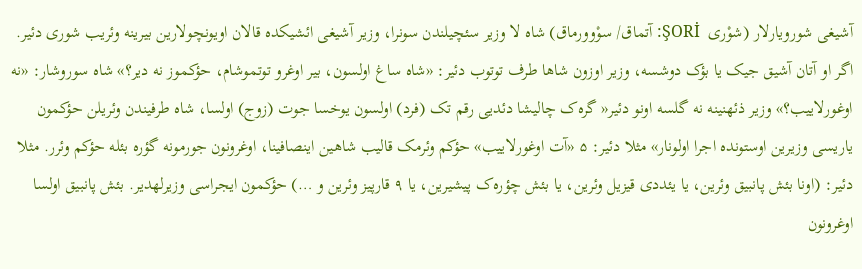آشیغی شورویارلار (شوْری  ŞORİ: آتماق/ سوْوورماق) شاه ‌لا وزیر سئچیلندن سونرا، وزیر آشیغی ائشیکده قالان اویونچولارین بیرینه وئریب شوری دئیر. اگر او آتان آشیق جیک یا بؤک دوشسه، وزیر اوزون شاها طرف توتوب دئیر: «شاه ساغ اولسون، بیر اوغرو توتموشام، حؤکموز نه دیر؟» شاه سوروشار: «نه اوغورلاییب؟» وزیر ذئهنینه نه گلسه اونو دئیر« گره‌ک چالیشا دئدیی رقم تک (فرد) اولسون یوخسا جوت (زوج) اولسا، شاه طرفیندن وئریلن حؤکمون یاریسی وزیرین اوستونده اجرا اولونار» مثلا دئیر: ۵ «آت اوغورلاییب» حؤکم وئرمک قالیب شاهین اینصافینا، اوغرونون جورمونه گؤره بئله حؤکم وئرر. مثلا دئیر: (اونا بئش پانبیق وئرین، یا یئددی قیزیل وئرین، یا بئش چؤره‌ک پیشیرین، یا ۹ قارپیز وئرین و …) حؤکمون ایجراسی وزیرلهدیر. بئش پانبیق اولسا اوغرونون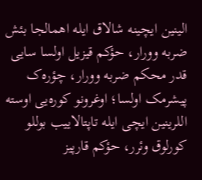الینین ایچینه شالاق ایله اهمالجا بئش ضربه وورار، حؤکم قیزیل اولسا سایی قد‌ر محکم ضربه وورار، چؤره‌ک پیشرمک اولسا؛ اوغرونو کوره‌یی اوسته اللرینین ایچی ایله تاپتالاییب بوللو کورلوق وئر‌ر، حؤکم قارپیز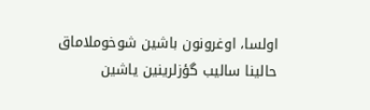اولسا، اوغرونون باشین شوخوملاماق حالینا سالیب گؤزلرینین یاشین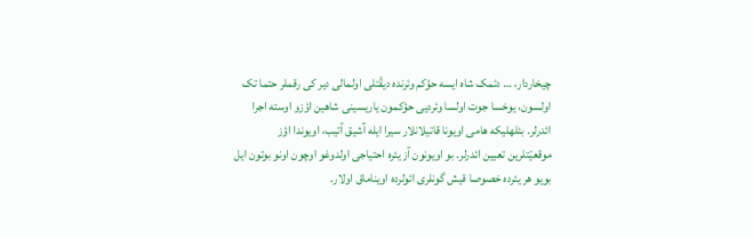چیخاردار، … دئمک شاه ایسه حؤکم وئرنده دیقّتلی اولمالی دیر کی رقملر حتما تک اولسون، یوخسا جوت اولسا وئردیی حؤکمون یاریسینی شاهین اؤزو اوسته اجرا ائدرلر. بئلهلیکه هامی اویونا قاتیلانلار سیرا ایله آشیق آتیب، اویوندا اؤز موقعیّتلرین تعیین ائدرلر. بو اویونون آز یئره احتیاجی اولدوغو اوچون اونو بوتون ایل بویو هر یئرده خصوصا قیش گونلری ائولرده اویناماق اولار.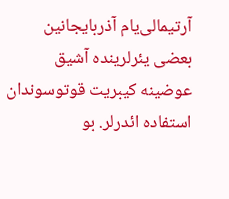آرتیمالی‌یام آذربایجانین بعضی یئرلرینده آشیق عوضینه کیبریت قوتوسوندان استفاده ائدرلر. بو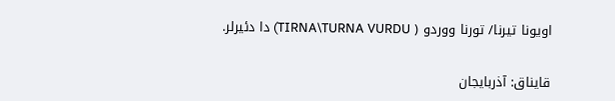اویونا تیرنا/ تورنا ووردو ( TIRNA\TURNA VURDU) دا دئیرلر.

قایناق: آذربایجان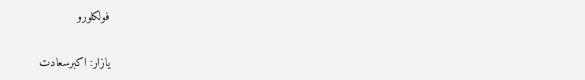فولکلورو

یازار: اکبرسعادت